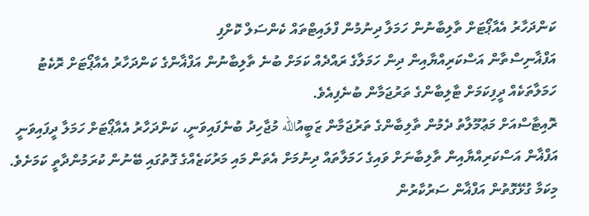ކަންދަހާރު އެއާޕޯޓަށް ތާލިބާނުން ހަމަލާ ދިނުމުން ފްލައިޓްތައް ކެންސަލް ކޮށްފި
އަފްޣާނިސްތާން އަސްކަރިއްޔާއިން ދިން ހަމަލާގެ ރައްދެއް ކަމަށް ބުނެ ތާލިބާނުން އަފްޣާންގެ ކަންދަހާރު އެއާޕޯޓަށް ރޮކެޓު ހަމަލާތަކެއް ދީފިކަމަށް ޓާލިބާންގެ ތަރުޖަމާން ބުނެފިއެވެ.
ރޮއިޓާސްއަށް މަޢުމޫލާތު ދެމުން ތާލިބާންގެ ތަރުޖަމާން ޒަބީއުالله މުޖާހިދު ބުނެފައިވަނީ، ކަންދަހާރު އެއާޕޯޓަށް ހަމަލާ ދީފައިވަނީ އަފްޣާން އަސްކަރިއްޔާއިން ތާލިބާނަށް ވައިގެ ހަމަލާތައް ދިނުމަށް އެތަން މައި މަރުކަޒެއްގެ ގޮތުގައި ބޭނުން ކުރަމުންދާތީ ކަމަށެވެ.
މިކަމާ ގުޅޭގޮތުން އަފްޣާން ސަރުކާރުން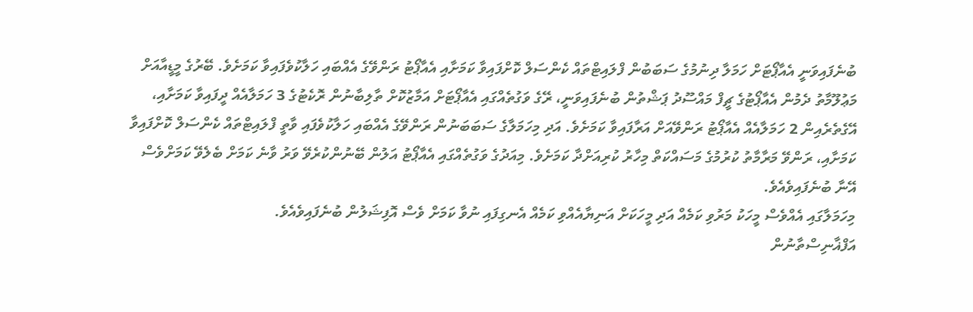ބުނެފައިވަނީ އެއާޕޯޓަށް ހަމަލާ ދިނުމުގެ ސަބަބުން ފްލައިޓްތައް ކެންސަލް ކޮށްފައިވާ ކަމަށާއި އެއާޕޯޓު ރަންވޭގެ އެއްބައި ހަލާކުވެފައިވާ ކަމަށެވެ. ބޭރުގެ މީޑީއާއަށް މަޢުލޫމާތު ދެމުން އެއާޕޯޓުގެ ޗީފް މައްސޫދު ޕަޝްތުން ބުނެފައިވަނީ، ރޭގެ ވަގުތެއްގައި އެއާޕޯޓަށް އަމާޒުކޮށް ތާލިބާނުން ރޮކެޓުގެ 3 ހަމަލާއެއް ދީފައިވާ ކަމަށާއި، އޭގެތެރެއިން 2 ހަމަލާއެއް އެއާޕޯޓު ރަންވޭއަށް އަރާފައިވާ ކަމަށެވެ. އަދި މިހަމަލާގެ ސަބަބަނުން ރަންވޭގެ އެއްބައި ހަލާކުވެފައި ވާތީ ފްލައިޓްތައް ކެންސަލް ކޮށްފައިވާ ކަމަށާއި، ރަންވޭ މަރާމާތު ކުރުމުގެ މަސައްކަތް މިހާރު ކުރިއަށްދާ ކަމަށެވެ. މިއަދުގެ ވަގުތެއްގައި އެއާޕޯޓު އަލުން ބޭނުންކުރެވޭ ވަރު ވާނެ ކަމަށް ބެލެވޭ ކަމަށްވެސް އޭނާ ބުނެފައިވެއެވެ.
މިހަމަލާގައި އެއްވެސް މީހަކު މަރުވި ކަމެއް އަދި މީހަކަށް އަނިޔާއެއްވި ކަމެއް އެނގިފައި ނުވާ ކަމަށް ވެސް އޮފިޝަލުން ބުނެފައިވެއެވެ.
އަފްޣާނިސްތާނުން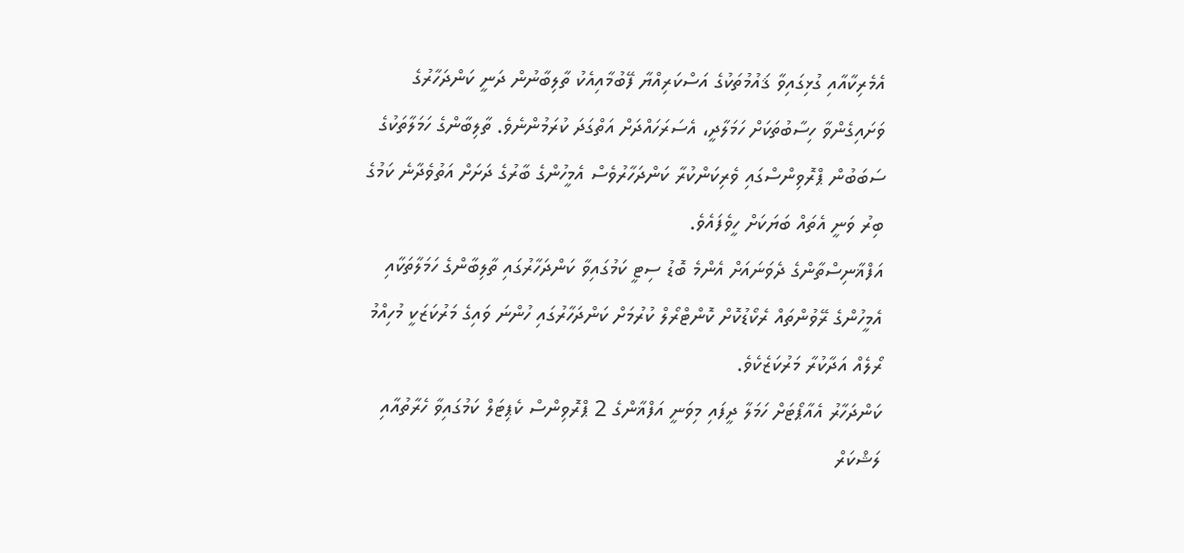އެމެރިކާއާއި ގުޅިގައިވާ ޤައުމުތަކުގެ އަސްކަރިއްޔާ ފޭބުމާއިއެކު ތާލިބާނުން ދަނީ ކަންދަހާރުގެ ވަށައިގެންވާ ހިސާބުތަކަށް ހަމަލާދީ، އެސަރަހައްދަށް އަތްގަދަ ކުރަމުންނެވެ. ތާލިބާންގެ ހަމަލާތަކުގެ ސަބަބުން ޕްރޮވިންސްގައި ވެރިކަންކުރާ ކަންދަހާރުވެސް އެމީހުންގެ ބާރުގެ ދަށަށް އަތުވެދާނެ ކަމުގެ ބިރު ވަނީ އެތައް ބަޔަކަށް ހީވެފައެވެ.
އަފްޣާނިސްތާންގެ ދެވަނައަށް އެންމެ ބޮޑު ސިޓީ ކަމުގައިވާ ކަންދަހާރުގައި ތާލިބާންގެ ހަމަލާތަކާއި އެމީހުންގެ ރޭވުންތައް ރެކޯޑުކޮށް ކޮންޓްރޯލް ކުރުމަށް ކަންދަހާރުގައި ހުންނަ ވައިގެ މަރުކަޒަކީ މުހިއްމު ރޯލެއް އަދާކުރާ މަރުކަޒެކެވެ.
ކަންދަހާރު އެއާޕޯޓަށް ހަމަލާ ދީފައި މިވަނީ އަފްޣާންގެ 2 ޕްރޮވިންސް ކެޕިޓަލް ކަމުގައިވާ ހެރާތުއާއި ލަޝްކަރް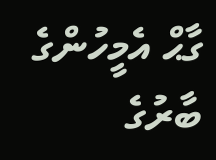ގާޙް އެމީހުންގެ ބާރުގެ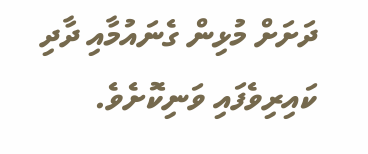ދަށަށް މުޅިން ގެނައުމާއި ދާދި ކައިރިވެފައި ވަނިކޮށެވެ.